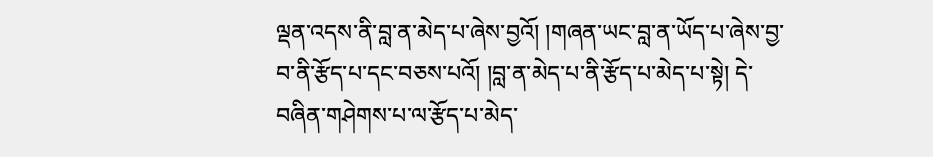ལྡན་འདས་ནི་བླ་ན་མེད་པ་ཞེས་བྱའོ། །གཞན་ཡང་བླ་ན་ཡོད་པ་ཞེས་བྱ་བ་ནི་རྩོད་པ་དང་བཅས་པའོ། །བླ་ན་མེད་པ་ནི་རྩོད་པ་མེད་པ་སྟེ། དེ་བཞིན་གཤེགས་པ་ལ་རྩོད་པ་མེད་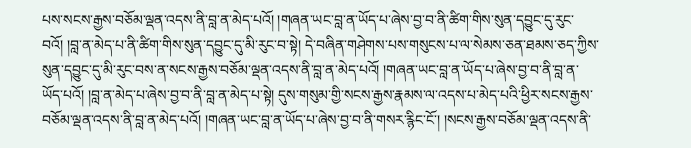པས་སངས་རྒྱས་བཅོམ་ལྡན་འདས་ནི་བླ་ན་མེད་པའོ། །གཞན་ཡང་བླ་ན་ཡོད་པ་ཞེས་བྱ་བ་ནི་ཚིག་གིས་སུན་དབྱུང་དུ་རུང་བའོ། །བླ་ན་མེད་པ་ནི་ཚིག་གིས་སུན་དབྱུང་དུ་མི་རུང་བ་སྟེ། དེ་བཞིན་གཤེགས་པས་གསུངས་པ་ལ་སེམས་ཅན་ཐམས་ཅད་ཀྱིས་སུན་དབྱུང་དུ་མི་རུང་བས་ན་སངས་རྒྱས་བཅོམ་ལྡན་འདས་ནི་བླ་ན་མེད་པའོ། །གཞན་ཡང་བླ་ན་ཡོད་པ་ཞེས་བྱ་བ་ནི་བླ་ན་ཡོད་པའོ། །བླ་ན་མེད་པ་ཞེས་བྱ་བ་ནི་བླ་ན་མེད་པ་སྟེ། དུས་གསུམ་གྱི་སངས་རྒྱས་རྣམས་ལ་འདས་པ་མེད་པའི་ཕྱིར་སངས་རྒྱས་བཅོམ་ལྡན་འདས་ནི་བླ་ན་མེད་པའོ། །གཞན་ཡང་བླ་ན་ཡོད་པ་ཞེས་བྱ་བ་ནི་གསར་རྙིང་ངོ་། །སངས་རྒྱས་བཅོམ་ལྡན་འདས་ནི་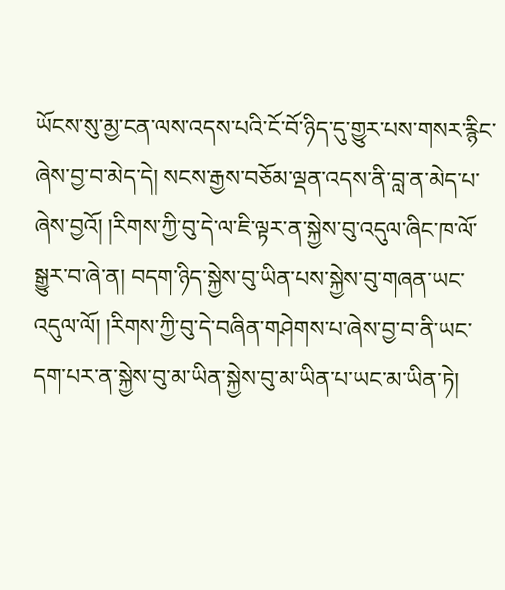ཡོངས་སུ་མྱ་ངན་ལས་འདས་པའི་ངོ་བོ་ཉིད་དུ་གྱུར་པས་གསར་རྙིང་ཞེས་བྱ་བ་མེད་དེ། སངས་རྒྱས་བཅོམ་ལྡན་འདས་ནི་བླ་ན་མེད་པ་ཞེས་བྱའོ། །རིགས་ཀྱི་བུ་དེ་ལ་ཇི་ལྟར་ན་སྐྱེས་བུ་འདུལ་ཞིང་ཁ་ལོ་སྒྱུར་བ་ཞེ་ན། བདག་ཉིད་སྐྱེས་བུ་ཡིན་པས་སྐྱེས་བུ་གཞན་ཡང་འདུལ་ལོ། །རིགས་ཀྱི་བུ་དེ་བཞིན་གཤེགས་པ་ཞེས་བྱ་བ་ནི་ཡང་དག་པར་ན་སྐྱེས་བུ་མ་ཡིན་སྐྱེས་བུ་མ་ཡིན་པ་ཡང་མ་ཡིན་ཏེ།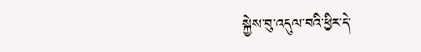སྐྱེས་བུ་འདུལ་བའི་ཕྱིར་དེ་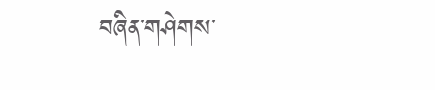བཞིན་གཤེགས་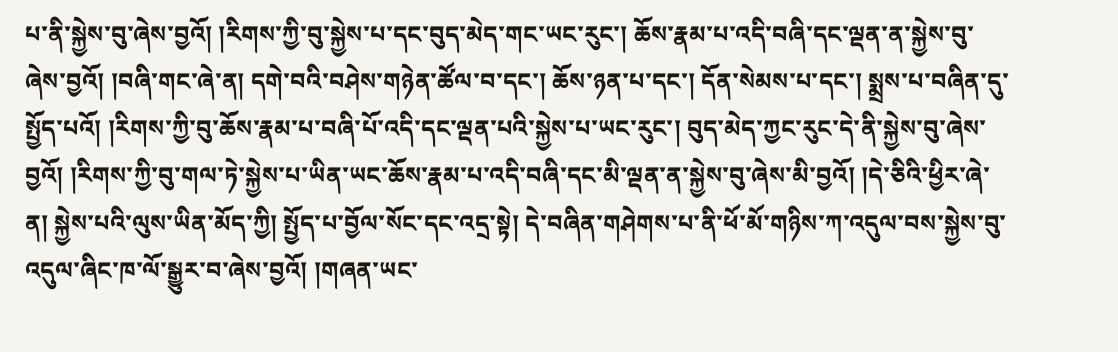པ་ནི་སྐྱེས་བུ་ཞེས་བྱའོ། །རིགས་ཀྱི་བུ་སྐྱེས་པ་དང་བུད་མེད་གང་ཡང་རུང་། ཆོས་རྣམ་པ་འདི་བཞི་དང་ལྡན་ན་སྐྱེས་བུ་ཞེས་བྱའོ། །བཞི་གང་ཞེ་ན། དགེ་བའི་བཤེས་གཉེན་ཚོལ་བ་དང་། ཆོས་ཉན་པ་དང་། དོན་སེམས་པ་དང་། སྨྲས་པ་བཞིན་དུ་སྤྱོད་པའོ། །རིགས་ཀྱི་བུ་ཆོས་རྣམ་པ་བཞི་པོ་འདི་དང་ལྡན་པའི་སྐྱེས་པ་ཡང་རུང་། བུད་མེད་ཀྱང་རུང་དེ་ནི་སྐྱེས་བུ་ཞེས་བྱའོ། །རིགས་ཀྱི་བུ་གལ་ཏེ་སྐྱེས་པ་ཡིན་ཡང་ཆོས་རྣམ་པ་འདི་བཞི་དང་མི་ལྡན་ན་སྐྱེས་བུ་ཞེས་མི་བྱའོ། །དེ་ཅིའི་ཕྱིར་ཞེ་ན། སྐྱེས་པའི་ལུས་ཡིན་མོད་ཀྱི། སྤྱོད་པ་བྱོལ་སོང་དང་འདྲ་སྟེ། དེ་བཞིན་གཤེགས་པ་ནི་ཕོ་མོ་གཉིས་ཀ་འདུལ་བས་སྐྱེས་བུ་འདུལ་ཞིང་ཁ་ལོ་སྒྱུར་བ་ཞེས་བྱའོ། །གཞན་ཡང་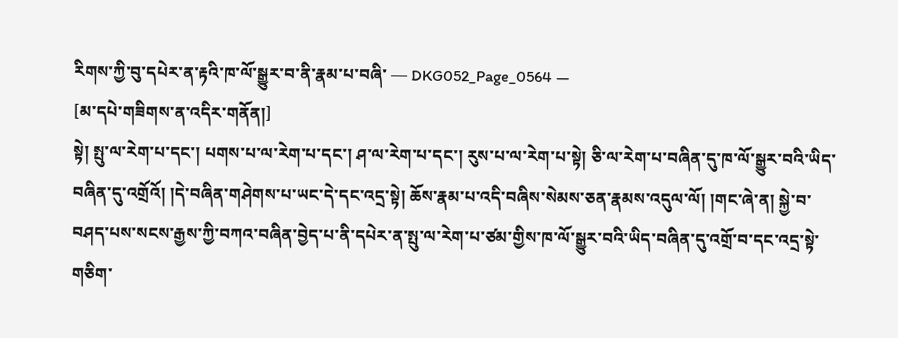རིགས་ཀྱི་བུ་དཔེར་ན་རྟའི་ཁ་ལོ་སྒྱུར་བ་ནི་རྣམ་པ་བཞི་ ― DKG052_Page_0564 ―
[མ་དཔེ་གཟིགས་ན་འདིར་གནོན།]
སྟེ། སྤུ་ལ་རེག་པ་དང་། པགས་པ་ལ་རེག་པ་དང་། ཤ་ལ་རེག་པ་དང་། རུས་པ་ལ་རེག་པ་སྟེ། ཅི་ལ་རེག་པ་བཞིན་དུ་ཁ་ལོ་སྒྱུར་བའི་ཡིད་བཞིན་དུ་འགྲོའོ། །དེ་བཞིན་གཤེགས་པ་ཡང་དེ་དང་འདྲ་སྟེ། ཆོས་རྣམ་པ་འདི་བཞིས་སེམས་ཅན་རྣམས་འདུལ་ལོ། །གང་ཞེ་ན། སྐྱེ་བ་བཤད་པས་སངས་རྒྱས་ཀྱི་བཀའ་བཞིན་བྱེད་པ་ནི་དཔེར་ན་སྤུ་ལ་རེག་པ་ཙམ་གྱིས་ཁ་ལོ་སྒྱུར་བའི་ཡིད་བཞིན་དུ་འགྲོ་བ་དང་འདྲ་སྟེ་གཅིག་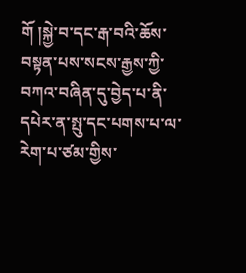གོ །སྐྱེ་བ་དང་རྒ་བའི་ཆོས་བསྟན་པས་སངས་རྒྱས་ཀྱི་བཀའ་བཞིན་དུ་བྱེད་པ་ནི་དཔེར་ན་སྤུ་དང་པགས་པ་ལ་རེག་པ་ཙམ་གྱིས་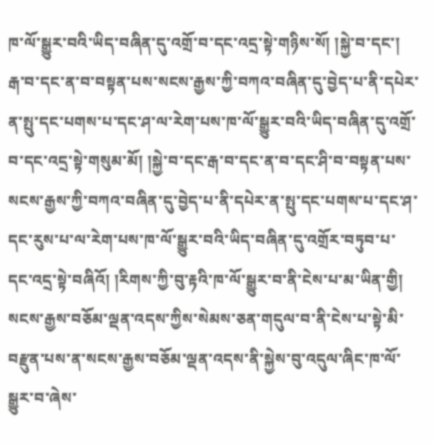ཁ་ལོ་སྒྱུར་བའི་ཡིད་བཞིན་དུ་འགྲོ་བ་དང་འདྲ་སྟེ་གཉིས་སོ། །སྐྱེ་བ་དང་། རྒ་བ་དང་ན་བ་བསྟན་པས་སངས་རྒྱས་ཀྱི་བཀའ་བཞིན་དུ་བྱེད་པ་ནི་དཔེར་ན་སྤུ་དང་པགས་པ་དང་ཤ་ལ་རེག་པས་ཁ་ལོ་སྒྱུར་བའི་ཡིད་བཞིན་དུ་འགྲོ་བ་དང་འདྲ་སྟེ་གསུམ་མོ། །སྐྱེ་བ་དང་རྒ་བ་དང་ན་བ་དང་ཤི་བ་བསྟན་པས་སངས་རྒྱས་ཀྱི་བཀའ་བཞིན་དུ་བྱེད་པ་ནི་དཔེར་ན་སྤུ་དང་པགས་པ་དང་ཤ་དང་རུས་པ་ལ་རེག་པས་ཁ་ལོ་སྒྱུར་བའི་ཡིད་བཞིན་དུ་འགྲོར་བཏུབ་པ་དང་འདྲ་སྟེ་བཞིའོ། །རིགས་ཀྱི་བུ་རྟའི་ཁ་ལོ་སྒྱུར་བ་ནི་ངེས་པ་མ་ཡིན་གྱི། སངས་རྒྱས་བཅོམ་ལྡན་འདས་ཀྱིས་སེམས་ཅན་གདུལ་བ་ནི་ངེས་པ་སྟེ་མི་བརྫུན་པས་ན་སངས་རྒྱས་བཅོམ་ལྡན་འདས་ནི་སྐྱེས་བུ་འདུལ་ཞིང་ཁ་ལོ་སྒྱུར་བ་ཞེས་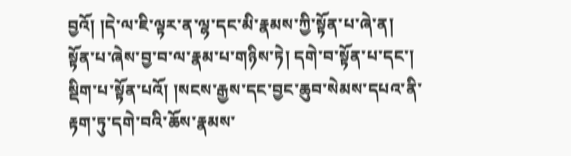བྱའོ། །དེ་ལ་ཇི་ལྟར་ན་ལྷ་དང་མི་རྣམས་ཀྱི་སྟོན་པ་ཞེ་ན། སྟོན་པ་ཞེས་བྱ་བ་ལ་རྣམ་པ་གཉིས་ཏེ། དགེ་བ་སྟོན་པ་དང་། སྡིག་པ་སྟོན་པའོ། །སངས་རྒྱས་དང་བྱང་ཆུབ་སེམས་དཔའ་ནི་རྟག་ཏུ་དགེ་བའི་ཆོས་རྣམས་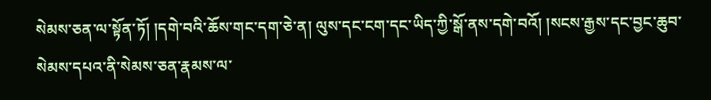སེམས་ཅན་ལ་སྟོན་ཏོ། །དགེ་བའི་ཆོས་གང་དག་ཅེ་ན། ལུས་དང་ངག་དང་ཡིད་ཀྱི་སྒོ་ནས་དགེ་བའོ། །སངས་རྒྱས་དང་བྱང་ཆུབ་སེམས་དཔའ་ནི་སེམས་ཅན་རྣམས་ལ་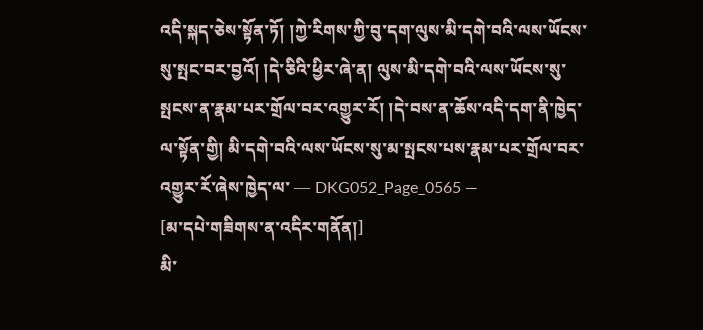འདི་སྐད་ཅེས་སྟོན་ཏོ། །ཀྱེ་རིགས་ཀྱི་བུ་དག་ལུས་མི་དགེ་བའི་ལས་ཡོངས་སུ་སྤང་བར་བྱའོ། །དེ་ཅིའི་ཕྱིར་ཞེ་ན། ལུས་མི་དགེ་བའི་ལས་ཡོངས་སུ་སྤངས་ན་རྣམ་པར་གྲོལ་བར་འགྱུར་རོ། །དེ་བས་ན་ཆོས་འདི་དག་ནི་ཁྱེད་ལ་སྟོན་གྱི། མི་དགེ་བའི་ལས་ཡོངས་སུ་མ་སྤངས་པས་རྣམ་པར་གྲོལ་བར་འགྱུར་རོ་ཞེས་ཁྱེད་ལ་ ― DKG052_Page_0565 ―
[མ་དཔེ་གཟིགས་ན་འདིར་གནོན།]
མི་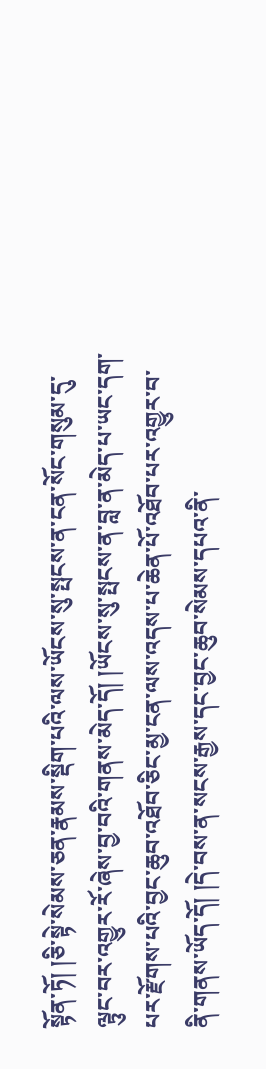སྟོན་ཏོ། །ཅི་སྟེ་སེམས་ཅན་རྣམས་སྡིག་པའི་ལས་ཡོངས་སུ་སྤངས་ན་ངན་སོང་གསུམ་དུ་ལྟུང་བར་འགྱུར་རོ་ཞེས་བྱ་བའི་གནས་མེད་དོ། །ཡོངས་སུ་སྤངས་ན་བླ་ན་མེད་པ་ཡང་དག་པར་རྫོགས་པའི་བྱང་ཆུབ་འཐོབ་ཅིང་མྱ་ངན་ལས་འདས་པ་ཆེན་པོ་འཐོབ་པར་འགྱུར་བ་ནི་གནས་ཡོད་དོ། །དེ་བས་ན་སངས་རྒྱས་དང་བྱང་ཆུབ་སེམས་དཔའ་ནི་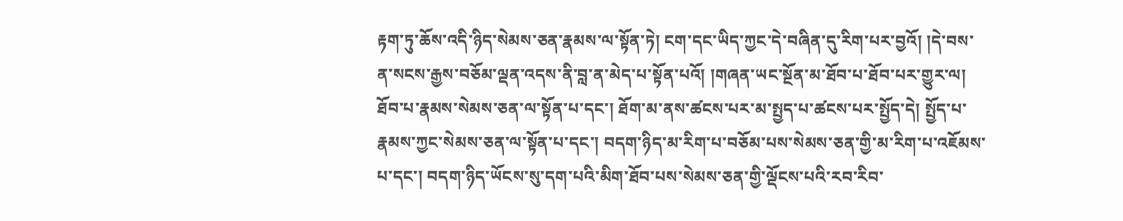རྟག་ཏུ་ཆོས་འདི་ཉིད་སེམས་ཅན་རྣམས་ལ་སྟོན་ཏེ། ངག་དང་ཡིད་ཀྱང་དེ་བཞིན་དུ་རིག་པར་བྱའོ། །དེ་བས་ན་སངས་རྒྱས་བཅོམ་ལྡན་འདས་ནི་བླ་ན་མེད་པ་སྟོན་པའོ། །གཞན་ཡང་སྔོན་མ་ཐོབ་པ་ཐོབ་པར་གྱུར་ལ། ཐོབ་པ་རྣམས་སེམས་ཅན་ལ་སྟོན་པ་དང་། ཐོག་མ་ནས་ཚངས་པར་མ་སྤྱད་པ་ཚངས་པར་སྤྱོད་དེ། སྤྱོད་པ་རྣམས་ཀྱང་སེམས་ཅན་ལ་སྟོན་པ་དང་། བདག་ཉིད་མ་རིག་པ་བཅོམ་པས་སེམས་ཅན་གྱི་མ་རིག་པ་འཇོམས་པ་དང་། བདག་ཉིད་ཡོངས་སུ་དག་པའི་མིག་ཐོབ་པས་སེམས་ཅན་གྱི་ལྡོངས་པའི་རབ་རིབ་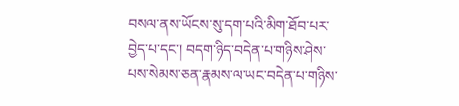བསལ་ནས་ཡོངས་སུ་དག་པའི་མིག་ཐོབ་པར་བྱེད་པ་དང་། བདག་ཉིད་བདེན་པ་གཉིས་ཤེས་པས་སེམས་ཅན་རྣམས་ལ་ཡང་བདེན་པ་གཉིས་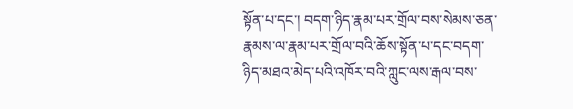སྟོན་པ་དང་། བདག་ཉིད་རྣམ་པར་གྲོལ་བས་སེམས་ཅན་རྣམས་ལ་རྣམ་པར་གྲོལ་བའི་ཆོས་སྟོན་པ་དང་བདག་ཉིད་མཐའ་མེད་པའི་འཁོར་བའི་ཀླུང་ལས་རྒལ་བས་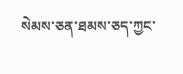སེམས་ཅན་ཐམས་ཅད་ཀྱང་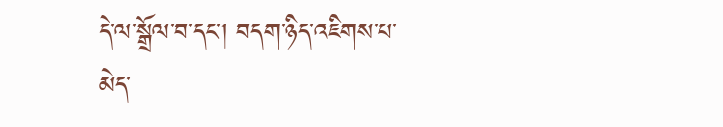དེ་ལ་སྒྲོལ་བ་དང་། བདག་ཉིད་འཇིགས་པ་མེད་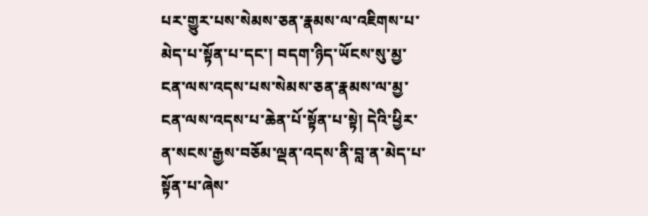པར་གྱུར་པས་སེམས་ཅན་རྣམས་ལ་འཇིགས་པ་མེད་པ་སྟོན་པ་དང་། བདག་ཉིད་ཡོངས་སུ་མྱ་ངན་ལས་འདས་པས་སེམས་ཅན་རྣམས་ལ་མྱ་ངན་ལས་འདས་པ་ཆེན་པོ་སྟོན་པ་སྟེ། དེའི་ཕྱིར་ན་སངས་རྒྱས་བཅོམ་ལྡན་འདས་ནི་བླ་ན་མེད་པ་སྟོན་པ་ཞེས་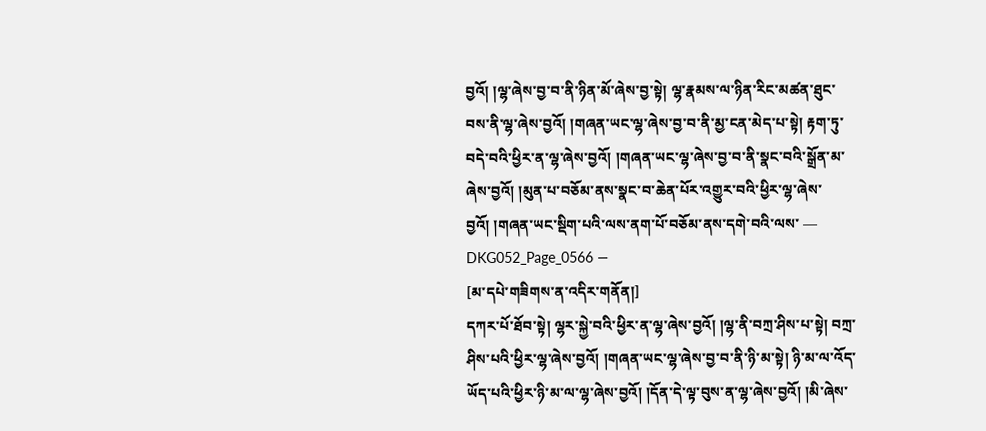བྱའོ། །ལྷ་ཞེས་བྱ་བ་ནི་ཉིན་མོ་ཞེས་བྱ་སྟེ། ལྷ་རྣམས་ལ་ཉིན་རིང་མཚན་ཐུང་བས་ནི་ལྷ་ཞེས་བྱའོ། །གཞན་ཡང་ལྷ་ཞེས་བྱ་བ་ནི་མྱ་ངན་མེད་པ་སྟེ། རྟག་ཏུ་བདེ་བའི་ཕྱིར་ན་ལྷ་ཞེས་བྱའོ། །གཞན་ཡང་ལྷ་ཞེས་བྱ་བ་ནི་སྣང་བའི་སྒྲོན་མ་ཞེས་བྱའོ། །མུན་པ་བཅོམ་ནས་སྣང་བ་ཆེན་པོར་འགྱུར་བའི་ཕྱིར་ལྷ་ཞེས་བྱའོ། །གཞན་ཡང་སྡིག་པའི་ལས་ནག་པོ་བཅོམ་ནས་དགེ་བའི་ལས་ ― DKG052_Page_0566 ―
[མ་དཔེ་གཟིགས་ན་འདིར་གནོན།]
དཀར་པོ་ཐོབ་སྟེ། ལྷར་སྐྱེ་བའི་ཕྱིར་ན་ལྷ་ཞེས་བྱའོ། །ལྷ་ནི་བཀྲ་ཤིས་པ་སྟེ། བཀྲ་ཤིས་པའི་ཕྱིར་ལྷ་ཞེས་བྱའོ། །གཞན་ཡང་ལྷ་ཞེས་བྱ་བ་ནི་ཉི་མ་སྟེ། ཉི་མ་ལ་འོད་ཡོད་པའི་ཕྱིར་ཉི་མ་ལ་ལྷ་ཞེས་བྱའོ། །དོན་དེ་ལྟ་བུས་ན་ལྷ་ཞེས་བྱའོ། །མི་ཞེས་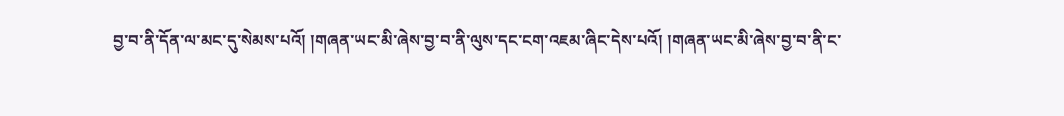བྱ་བ་ནི་དོན་ལ་མང་དུ་སེམས་པའོ། །གཞན་ཡང་མི་ཞེས་བྱ་བ་ནི་ལུས་དང་ངག་འཇམ་ཞིང་དེས་པའོ། །གཞན་ཡང་མི་ཞེས་བྱ་བ་ནི་ང་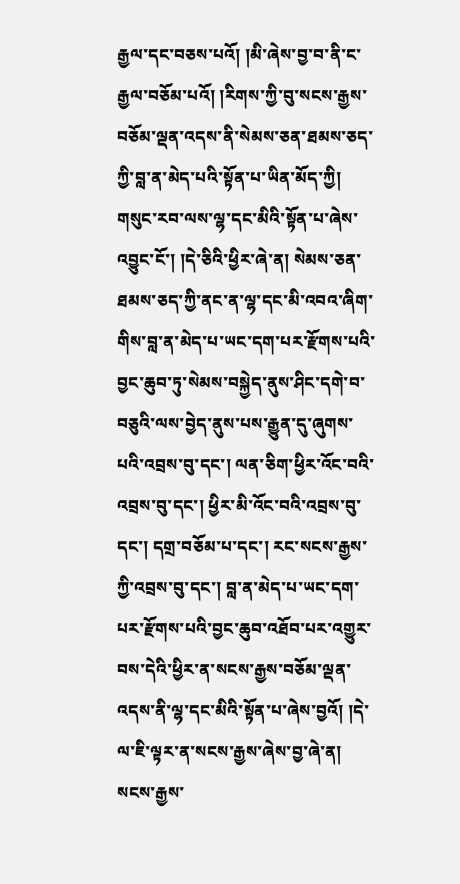རྒྱལ་དང་བཅས་པའོ། །མི་ཞེས་བྱ་བ་ནི་ང་རྒྱལ་བཅོམ་པའོ། །རིགས་ཀྱི་བུ་སངས་རྒྱས་བཅོམ་ལྡན་འདས་ནི་སེམས་ཅན་ཐམས་ཅད་ཀྱི་བླ་ན་མེད་པའི་སྟོན་པ་ཡིན་མོད་ཀྱི། གསུང་རབ་ལས་ལྷ་དང་མིའི་སྟོན་པ་ཞེས་འབྱུང་ངོ་། །དེ་ཅིའི་ཕྱིར་ཞེ་ན། སེམས་ཅན་ཐམས་ཅད་ཀྱི་ནང་ན་ལྷ་དང་མི་འབའ་ཞིག་གིས་བླ་ན་མེད་པ་ཡང་དག་པར་རྫོགས་པའི་བྱང་ཆུབ་ཏུ་སེམས་བསྐྱེད་ནུས་ཤིང་དགེ་བ་བཅུའི་ལས་བྱེད་ནུས་པས་རྒྱུན་དུ་ཞུགས་པའི་འབྲས་བུ་དང་། ལན་ཅིག་ཕྱིར་འོང་བའི་འབྲས་བུ་དང་། ཕྱིར་མི་འོང་བའི་འབྲས་བུ་དང་། དགྲ་བཅོམ་པ་དང་། རང་སངས་རྒྱས་ཀྱི་འབྲས་བུ་དང་། བླ་ན་མེད་པ་ཡང་དག་པར་རྫོགས་པའི་བྱང་ཆུབ་འཐོབ་པར་འགྱུར་བས་དེའི་ཕྱིར་ན་སངས་རྒྱས་བཅོམ་ལྡན་འདས་ནི་ལྷ་དང་མིའི་སྟོན་པ་ཞེས་བྱའོ། །དེ་ལ་ཇི་ལྟར་ན་སངས་རྒྱས་ཞེས་བྱ་ཞེ་ན། སངས་རྒྱས་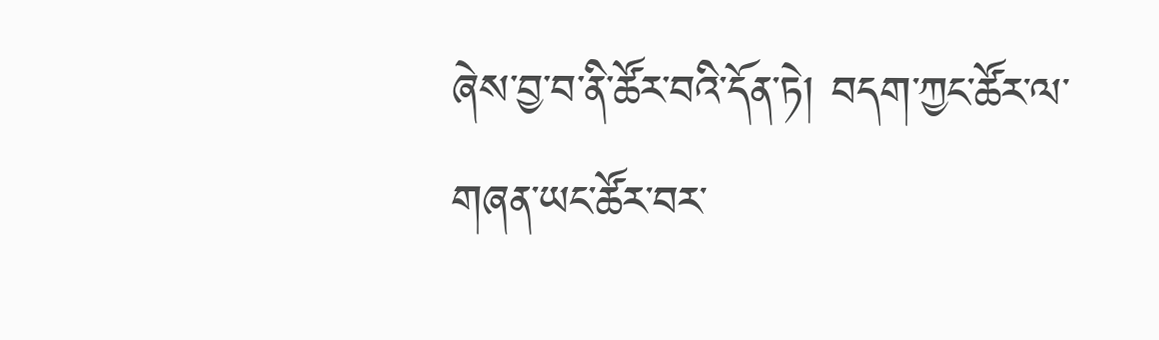ཞེས་བྱ་བ་ནི་ཚོར་བའི་དོན་ཏེ། བདག་ཀྱང་ཚོར་ལ་གཞན་ཡང་ཚོར་བར་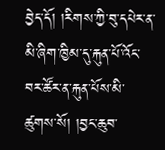བྱེད་དོ། །རིགས་ཀྱི་བུ་དཔེར་ན་མི་ཞིག་ཁྱིམ་དུ་རྐུན་པོ་འོང་བར་ཚོར་ན་རྐུན་པོས་མི་ཚུགས་སོ། །བྱང་ཆུབ་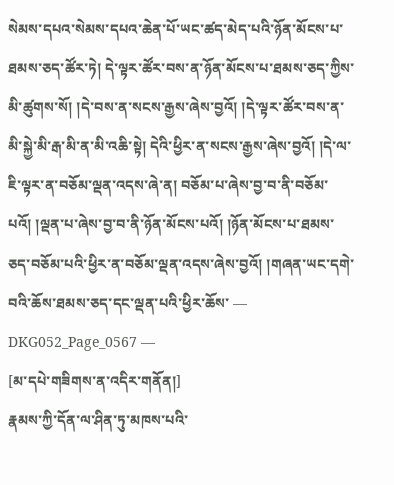སེམས་དཔའ་སེམས་དཔའ་ཆེན་པོ་ཡང་ཚད་མེད་པའི་ཉོན་མོངས་པ་ཐམས་ཅད་ཚོར་ཏེ། དེ་ལྟར་ཚོར་བས་ན་ཉོན་མོངས་པ་ཐམས་ཅད་ཀྱིས་མི་ཚུགས་སོ། །དེ་བས་ན་སངས་རྒྱས་ཞེས་བྱའོ། །དེ་ལྟར་ཚོར་བས་ན་མི་སྐྱེ་མི་རྒ་མི་ན་མི་འཆི་སྟེ། དེའི་ཕྱིར་ན་སངས་རྒྱས་ཞེས་བྱའོ། །དེ་ལ་ཇི་ལྟར་ན་བཅོམ་ལྡན་འདས་ཞེ་ན། བཅོམ་པ་ཞེས་བྱ་བ་ནི་བཅོམ་པའོ། །ལྡན་པ་ཞེས་བྱ་བ་ནི་ཉོན་མོངས་པའོ། །ཉོན་མོངས་པ་ཐམས་ཅད་བཅོམ་པའི་ཕྱིར་ན་བཅོམ་ལྡན་འདས་ཞེས་བྱའོ། །གཞན་ཡང་དགེ་བའི་ཆོས་ཐམས་ཅད་དང་ལྡན་པའི་ཕྱིར་ཆོས་ ― DKG052_Page_0567 ―
[མ་དཔེ་གཟིགས་ན་འདིར་གནོན།]
རྣམས་ཀྱི་དོན་ལ་ཤིན་ཏུ་མཁས་པའི་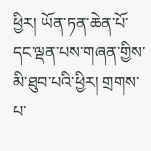ཕྱིར། ཡོན་ཏན་ཆེན་པོ་དང་ལྡན་པས་གཞན་གྱིས་མི་ཐུབ་པའི་ཕྱིར། གྲགས་པ་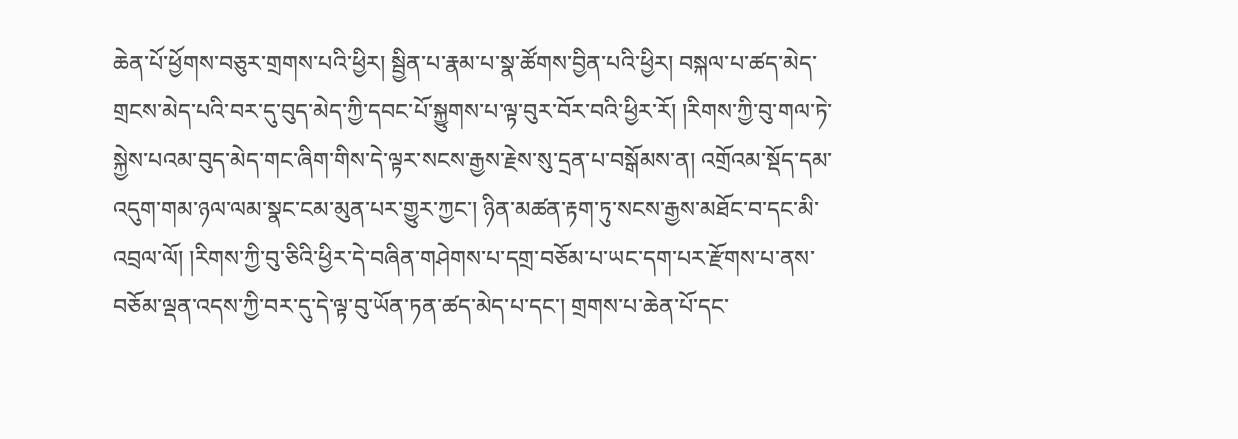ཆེན་པོ་ཕྱོགས་བཅུར་གྲགས་པའི་ཕྱིར། སྦྱིན་པ་རྣམ་པ་སྣ་ཚོགས་བྱིན་པའི་ཕྱིར། བསྐལ་པ་ཚད་མེད་གྲངས་མེད་པའི་བར་དུ་བུད་མེད་ཀྱི་དབང་པོ་སྐྱུགས་པ་ལྟ་བུར་བོར་བའི་ཕྱིར་རོ། །རིགས་ཀྱི་བུ་གལ་ཏེ་སྐྱེས་པའམ་བུད་མེད་གང་ཞིག་གིས་དེ་ལྟར་སངས་རྒྱས་རྗེས་སུ་དྲན་པ་བསྒོམས་ན། འགྲོའམ་སྡོད་དམ་འདུག་གམ་ཉལ་ལམ་སྣང་ངམ་མུན་པར་གྱུར་ཀྱང་། ཉིན་མཚན་རྟག་ཏུ་སངས་རྒྱས་མཐོང་བ་དང་མི་འབྲལ་ལོ། །རིགས་ཀྱི་བུ་ཅིའི་ཕྱིར་དེ་བཞིན་གཤེགས་པ་དགྲ་བཅོམ་པ་ཡང་དག་པར་རྫོགས་པ་ནས་བཅོམ་ལྡན་འདས་ཀྱི་བར་དུ་དེ་ལྟ་བུ་ཡོན་ཏན་ཚད་མེད་པ་དང་། གྲགས་པ་ཆེན་པོ་དང་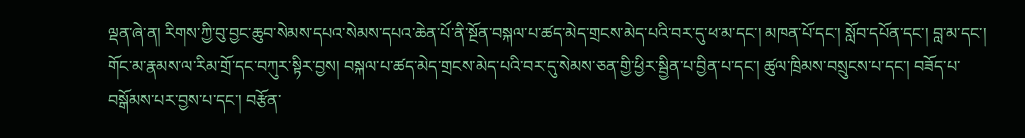ལྡན་ཞེ་ན། རིགས་ཀྱི་བུ་བྱང་ཆུབ་སེམས་དཔའ་སེམས་དཔའ་ཆེན་པོ་ནི་སྔོན་བསྐལ་པ་ཚད་མེད་གྲངས་མེད་པའི་བར་དུ་ཕ་མ་དང་། མཁན་པོ་དང་། སློབ་དཔོན་དང་། བླ་མ་དང་། གོང་མ་རྣམས་ལ་རིམ་གྲོ་དང་བཀུར་སྟིར་བྱས། བསྐལ་པ་ཚད་མེད་གྲངས་མེད་པའི་བར་དུ་སེམས་ཅན་གྱི་ཕྱིར་སྦྱིན་པ་བྱིན་པ་དང་། ཚུལ་ཁྲིམས་བསྲུངས་པ་དང་། བཟོད་པ་བསྒོམས་པར་བྱས་པ་དང་། བརྩོན་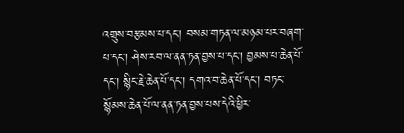འགྲུས་བརྩམས་པ་དང་། བསམ་གཏན་ལ་མཉམ་པར་བཞག་པ་དང་། ཤེས་རབ་ལ་ནན་ཏན་བྱས་པ་དང་། བྱམས་པ་ཆེན་པོ་དང་། སྙིང་རྗེ་ཆེན་པོ་དང་། དགའ་བ་ཆེན་པོ་དང་། བཏང་སྙོམས་ཆེན་པོ་ལ་ནན་ཏན་བྱས་པས་དེའི་ཕྱིར་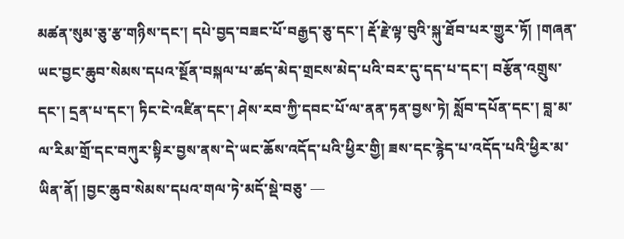མཚན་སུམ་ཅུ་རྩ་གཉིས་དང་། དཔེ་བྱད་བཟང་པོ་བརྒྱད་ཅུ་དང་། རྡོ་རྗེ་ལྟ་བུའི་སྐུ་ཐོབ་པར་གྱུར་ཏོ། །གཞན་ཡང་བྱང་ཆུབ་སེམས་དཔའ་སྔོན་བསྐལ་པ་ཚད་མེད་གྲངས་མེད་པའི་བར་དུ་དད་པ་དང་། བརྩོན་འགྲུས་དང་། དྲན་པ་དང་། ཏིང་ངེ་འཛིན་དང་། ཤེས་རབ་ཀྱི་དབང་པོ་ལ་ནན་ཏན་བྱས་ཏེ། སློབ་དཔོན་དང་། བླ་མ་ལ་རིམ་གྲོ་དང་བཀུར་སྟིར་བྱས་ནས་དེ་ཡང་ཆོས་འདོད་པའི་ཕྱིར་གྱི། ཟས་དང་རྙེད་པ་འདོད་པའི་ཕྱིར་མ་ཡིན་ནོ། །བྱང་ཆུབ་སེམས་དཔའ་གལ་ཏེ་མདོ་སྡེ་བཅུ་ ―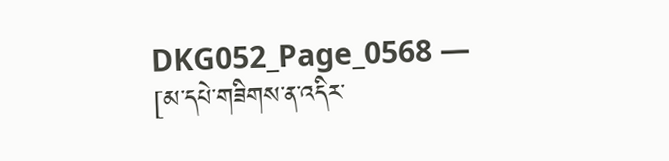DKG052_Page_0568 ―
[མ་དཔེ་གཟིགས་ན་འདིར་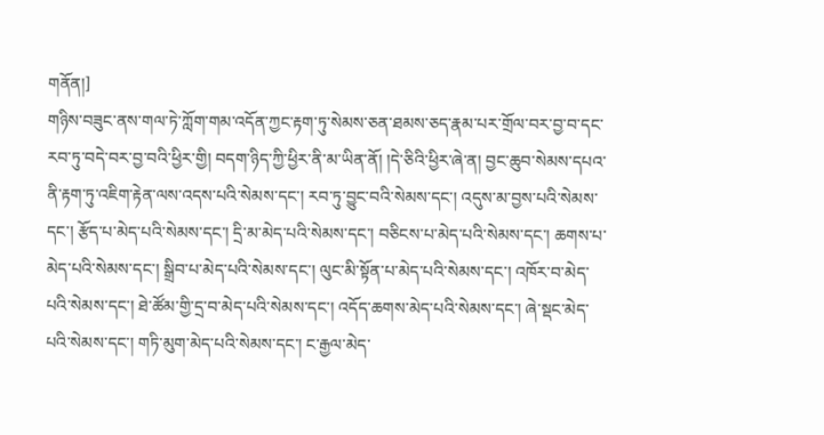གནོན།]
གཉིས་བཟུང་ནས་གལ་ཏེ་ཀློག་གམ་འདོན་ཀྱང་རྟག་ཏུ་སེམས་ཅན་ཐམས་ཅད་རྣམ་པར་གྲོལ་བར་བྱ་བ་དང་རབ་ཏུ་བདེ་བར་བྱ་བའི་ཕྱིར་གྱི། བདག་ཉིད་ཀྱི་ཕྱིར་ནི་མ་ཡིན་ནོ། །དེ་ཅིའི་ཕྱིར་ཞེ་ན། བྱང་ཆུབ་སེམས་དཔའ་ནི་རྟག་ཏུ་འཇིག་རྟེན་ལས་འདས་པའི་སེམས་དང་། རབ་ཏུ་བྱུང་བའི་སེམས་དང་། འདུས་མ་བྱས་པའི་སེམས་དང་། རྩོད་པ་མེད་པའི་སེམས་དང་། དྲི་མ་མེད་པའི་སེམས་དང་། བཅིངས་པ་མེད་པའི་སེམས་དང་། ཆགས་པ་མེད་པའི་སེམས་དང་། སྒྲིབ་པ་མེད་པའི་སེམས་དང་། ལུང་མི་སྟོན་པ་མེད་པའི་སེམས་དང་། འཁོར་བ་མེད་པའི་སེམས་དང་། ཐེ་ཚོམ་གྱི་དྲ་བ་མེད་པའི་སེམས་དང་། འདོད་ཆགས་མེད་པའི་སེམས་དང་། ཞེ་སྡང་མེད་པའི་སེམས་དང་། གཏི་མུག་མེད་པའི་སེམས་དང་། ང་རྒྱལ་མེད་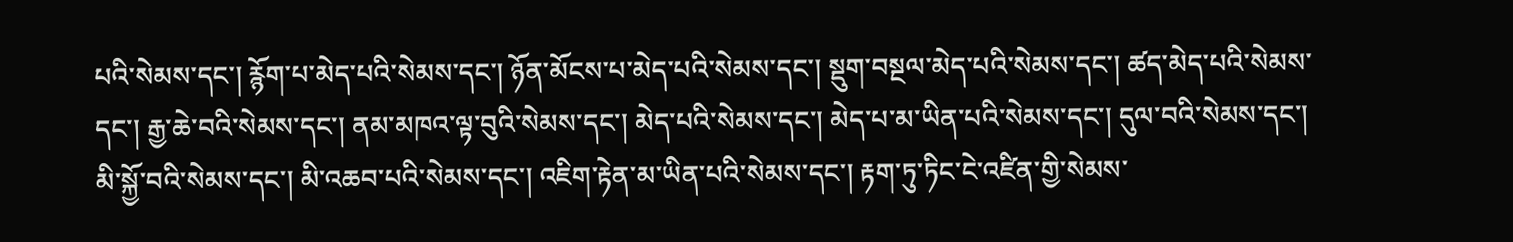པའི་སེམས་དང་། རྙོག་པ་མེད་པའི་སེམས་དང་། ཉོན་མོངས་པ་མེད་པའི་སེམས་དང་། སྡུག་བསྔལ་མེད་པའི་སེམས་དང་། ཚད་མེད་པའི་སེམས་དང་། རྒྱ་ཆེ་བའི་སེམས་དང་། ནམ་མཁའ་ལྟ་བུའི་སེམས་དང་། མེད་པའི་སེམས་དང་། མེད་པ་མ་ཡིན་པའི་སེམས་དང་། དུལ་བའི་སེམས་དང་། མི་སྐྱོ་བའི་སེམས་དང་། མི་འཆབ་པའི་སེམས་དང་། འཇིག་རྟེན་མ་ཡིན་པའི་སེམས་དང་། རྟག་ཏུ་ཏིང་ངེ་འཛིན་གྱི་སེམས་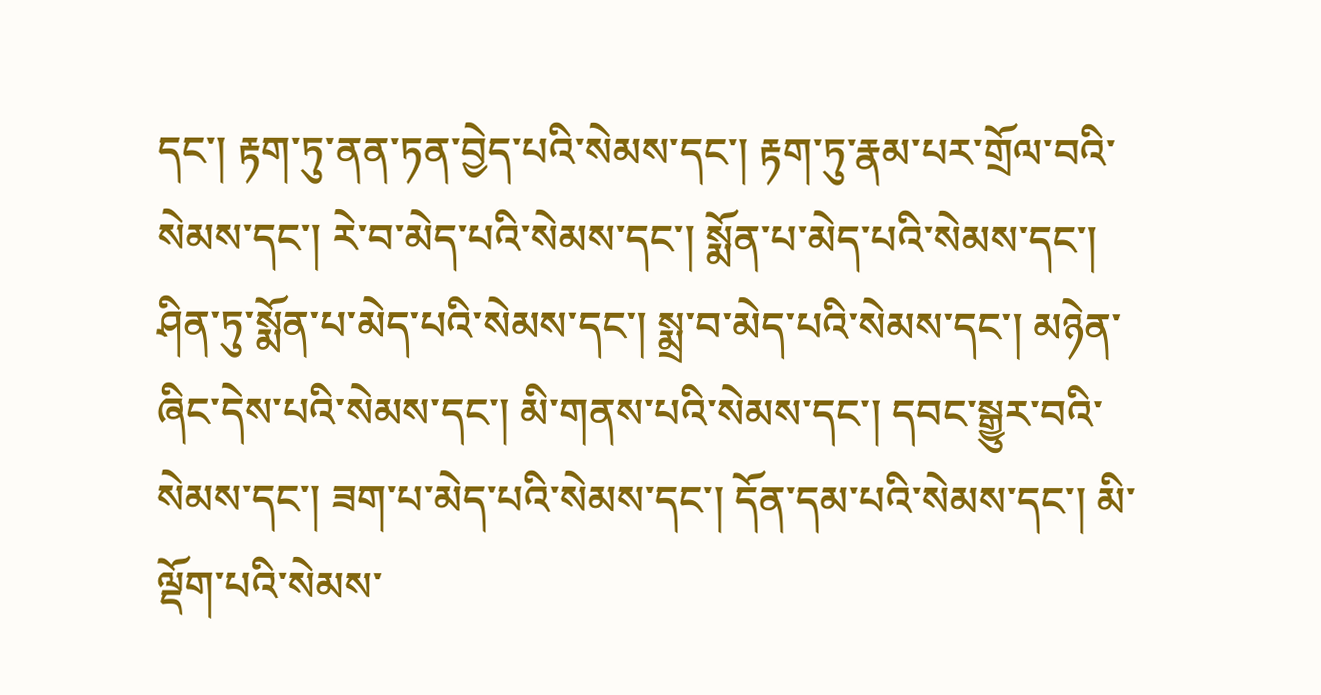དང་། རྟག་ཏུ་ནན་ཏན་བྱེད་པའི་སེམས་དང་། རྟག་ཏུ་རྣམ་པར་གྲོལ་བའི་སེམས་དང་། རེ་བ་མེད་པའི་སེམས་དང་། སྨོན་པ་མེད་པའི་སེམས་དང་། ཤིན་ཏུ་སྨོན་པ་མེད་པའི་སེམས་དང་། སྨྲ་བ་མེད་པའི་སེམས་དང་། མཉེན་ཞིང་དེས་པའི་སེམས་དང་། མི་གནས་པའི་སེམས་དང་། དབང་སྒྱུར་བའི་སེམས་དང་། ཟག་པ་མེད་པའི་སེམས་དང་། དོན་དམ་པའི་སེམས་དང་། མི་ལྡོག་པའི་སེམས་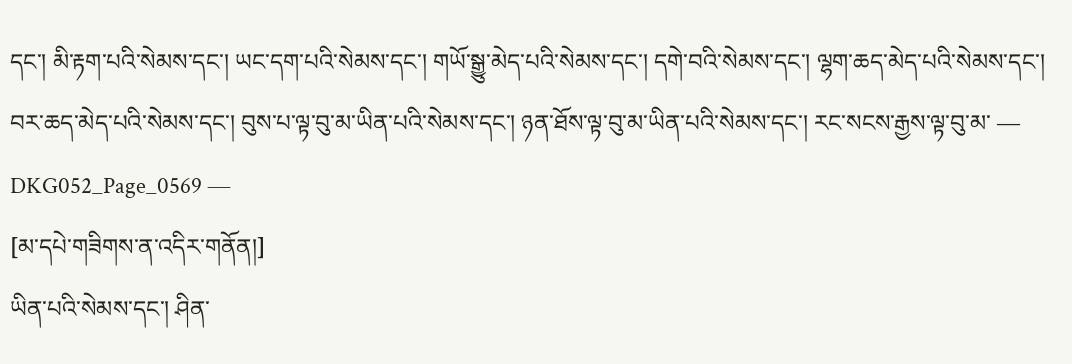དང་། མི་རྟག་པའི་སེམས་དང་། ཡང་དག་པའི་སེམས་དང་། གཡོ་སྒྱུ་མེད་པའི་སེམས་དང་། དགེ་བའི་སེམས་དང་། ལྷག་ཆད་མེད་པའི་སེམས་དང་། བར་ཆད་མེད་པའི་སེམས་དང་། བུས་པ་ལྟ་བུ་མ་ཡིན་པའི་སེམས་དང་། ཉན་ཐོས་ལྟ་བུ་མ་ཡིན་པའི་སེམས་དང་། རང་སངས་རྒྱས་ལྟ་བུ་མ་ ― DKG052_Page_0569 ―
[མ་དཔེ་གཟིགས་ན་འདིར་གནོན།]
ཡིན་པའི་སེམས་དང་། ཤིན་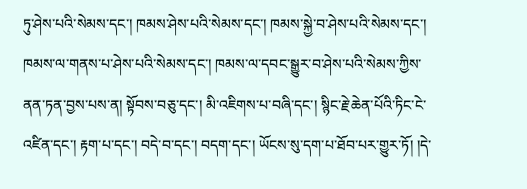ཏུ་ཤེས་པའི་སེམས་དང་། ཁམས་ཤེས་པའི་སེམས་དང་། ཁམས་སྐྱེ་བ་ཤེས་པའི་སེམས་དང་། ཁམས་ལ་གནས་པ་ཤེས་པའི་སེམས་དང་། ཁམས་ལ་དབང་སྒྱུར་བ་ཤེས་པའི་སེམས་ཀྱིས་ནན་ཏན་བྱས་པས་ན། སྟོབས་བཅུ་དང་། མི་འཇིགས་པ་བཞི་དང་། སྙིང་རྗེ་ཆེན་པོའི་ཏིང་ངེ་འཛིན་དང་། རྟག་པ་དང་། བདེ་བ་དང་། བདག་དང་། ཡོངས་སུ་དག་པ་ཐོབ་པར་གྱུར་ཏོ། །དེ་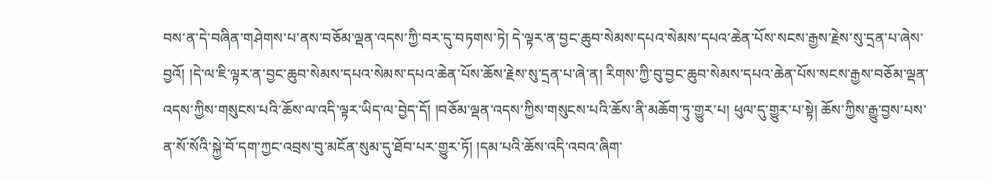བས་ན་དེ་བཞིན་གཤེགས་པ་ནས་བཅོམ་ལྡན་འདས་ཀྱི་བར་དུ་བཏགས་ཏེ། དེ་ལྟར་ན་བྱང་ཆུབ་སེམས་དཔའ་སེམས་དཔའ་ཆེན་པོས་སངས་རྒྱས་རྗེས་སུ་དྲན་པ་ཞེས་བྱའོ། །དེ་ལ་ཇི་ལྟར་ན་བྱང་ཆུབ་སེམས་དཔའ་སེམས་དཔའ་ཆེན་པོས་ཆོས་རྗེས་སུ་དྲན་པ་ཞེ་ན། རིགས་ཀྱི་བུ་བྱང་ཆུབ་སེམས་དཔའ་ཆེན་པོས་སངས་རྒྱས་བཅོམ་ལྡན་འདས་ཀྱིས་གསུངས་པའི་ཆོས་ལ་འདི་ལྟར་ཡིད་ལ་བྱེད་དོ། །བཅོམ་ལྡན་འདས་ཀྱིས་གསུངས་པའི་ཆོས་ནི་མཆོག་ཏུ་གྱུར་པ། ཕུལ་དུ་གྱུར་པ་སྟེ། ཆོས་ཀྱིས་རྒྱུ་བྱས་པས་ན་སོ་སོའི་སྐྱེ་བོ་དག་ཀྱང་འབྲས་བུ་མངོན་སུམ་དུ་ཐོབ་པར་གྱུར་ཏོ། །དམ་པའི་ཆོས་འདི་འབའ་ཞིག་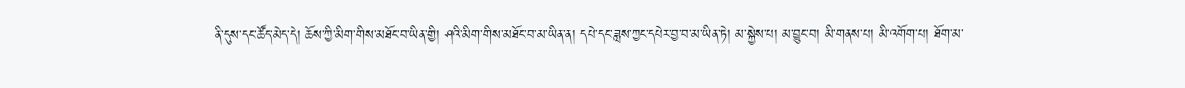ནི་དུས་དང་ཚོད་མེད་དེ། ཆོས་ཀྱི་མིག་གིས་མཐོང་བ་ཡིན་གྱི། ཤའི་མིག་གིས་མཐོང་བ་མ་ཡིན་ན། དཔེ་དང་ཟླས་ཀྱང་དཔེར་བྱ་བ་མ་ཡིན་ཏེ། མ་སྐྱེས་པ། མ་བྱུང་བ། མི་གནས་པ། མི་འགོག་པ། ཐོག་མ་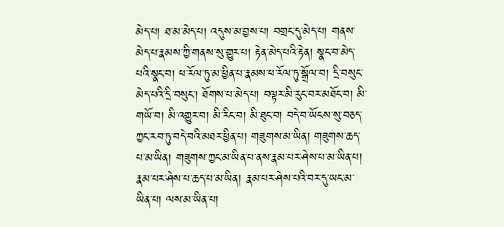མེད་པ། ཐ་མ་མེད་པ། འདུས་མ་བྱས་པ། བགྲང་དུ་མེད་པ། གནས་མེད་པ་རྣམས་ཀྱི་གནས་སུ་གྱུར་པ། རྟེན་མེད་པའི་རྟེན། སྣང་བ་མེད་པའི་སྣང་བ། ཕ་རོལ་ཏུ་མ་ཕྱིན་པ་རྣམས་ཕ་རོལ་ཏུ་སྒྲོལ་བ། དྲི་བསུང་མེད་པའི་དྲི་བསུང་། ཐོགས་པ་མེད་པ། བལྟར་མི་རུང་བར་མཐོང་བ། མི་གཡོ་བ། མི་འགྱུར་བ། མི་རིང་བ། མི་ཐུང་བ། བདེ་བ་ཡོངས་སུ་བཅད་ཀྱང་རབ་ཏུ་བདེ་བའི་མཐར་ཕྱིན་པ། གཟུགས་མ་ཡིན། གཟུགས་ཆད་པ་མ་ཡིན། གཟུགས་ཀྱང་མ་ཡིན་པ་ནས་རྣམ་པར་ཤེས་པ་མ་ཡིན་པ། རྣམ་པར་ཤེས་པ་ཆད་པ་མ་ཡིན། རྣམ་པར་ཤེས་པའི་བར་དུ་ཡང་མ་ཡིན་པ། ལས་མ་ཡིན་པ།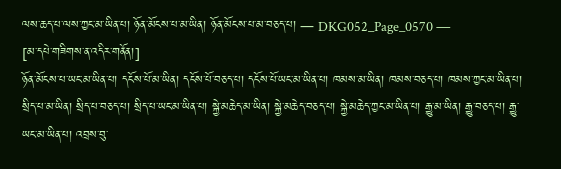ལས་ཆད་པ་ལས་ཀྱང་མ་ཡིན་པ། ཉོན་མོངས་པ་མ་ཡིན། ཉོན་མོངས་པ་མ་བཅད་པ། ― DKG052_Page_0570 ―
[མ་དཔེ་གཟིགས་ན་འདིར་གནོན།]
ཉོན་མོངས་པ་ཡང་མ་ཡིན་པ། དངོས་པོ་མ་ཡིན། དངོས་པོ་བཅད་པ། དངོས་པོ་ཡང་མ་ཡིན་པ། ཁམས་མ་ཡིན། ཁམས་བཅད་པ། ཁམས་ཀྱང་མ་ཡིན་པ། སྲིད་པ་མ་ཡིན། སྲིད་པ་བཅད་པ། སྲིད་པ་ཡང་མ་ཡིན་པ། སྐྱེ་མཆེད་མ་ཡིན། སྐྱེ་མཆེད་བཅད་པ། སྐྱེ་མཆེད་ཀྱང་མ་ཡིན་པ། རྒྱུ་མ་ཡིན། རྒྱུ་བཅད་པ། རྒྱུ་ཡང་མ་ཡིན་པ། འབྲས་བུ་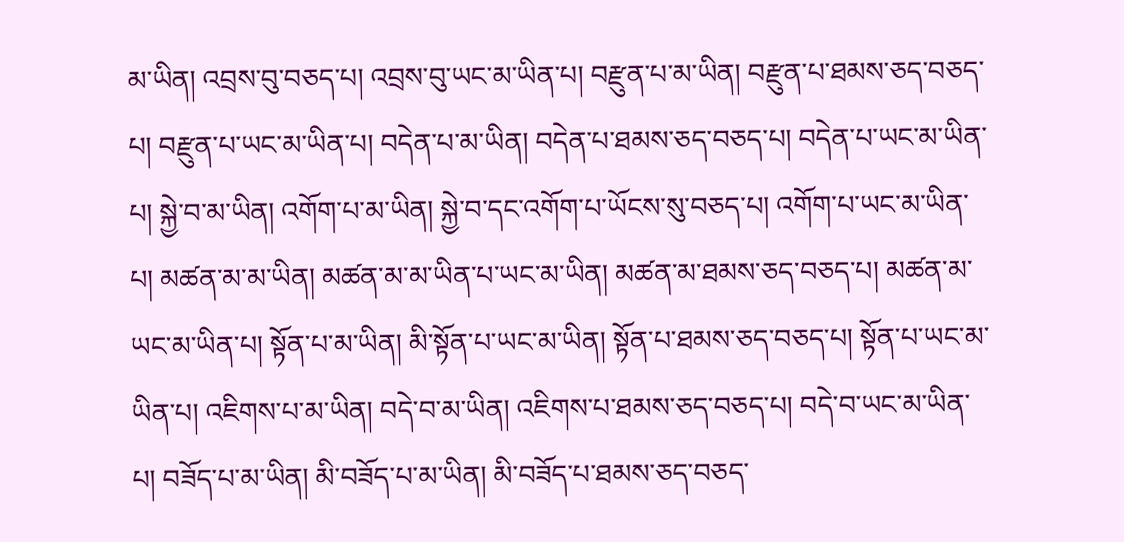མ་ཡིན། འབྲས་བུ་བཅད་པ། འབྲས་བུ་ཡང་མ་ཡིན་པ། བརྫུན་པ་མ་ཡིན། བརྫུན་པ་ཐམས་ཅད་བཅད་པ། བརྫུན་པ་ཡང་མ་ཡིན་པ། བདེན་པ་མ་ཡིན། བདེན་པ་ཐམས་ཅད་བཅད་པ། བདེན་པ་ཡང་མ་ཡིན་པ། སྐྱེ་བ་མ་ཡིན། འགོག་པ་མ་ཡིན། སྐྱེ་བ་དང་འགོག་པ་ཡོངས་སུ་བཅད་པ། འགོག་པ་ཡང་མ་ཡིན་པ། མཚན་མ་མ་ཡིན། མཚན་མ་མ་ཡིན་པ་ཡང་མ་ཡིན། མཚན་མ་ཐམས་ཅད་བཅད་པ། མཚན་མ་ཡང་མ་ཡིན་པ། སྟོན་པ་མ་ཡིན། མི་སྟོན་པ་ཡང་མ་ཡིན། སྟོན་པ་ཐམས་ཅད་བཅད་པ། སྟོན་པ་ཡང་མ་ཡིན་པ། འཇིགས་པ་མ་ཡིན། བདེ་བ་མ་ཡིན། འཇིགས་པ་ཐམས་ཅད་བཅད་པ། བདེ་བ་ཡང་མ་ཡིན་པ། བཟོད་པ་མ་ཡིན། མི་བཟོད་པ་མ་ཡིན། མི་བཟོད་པ་ཐམས་ཅད་བཅད་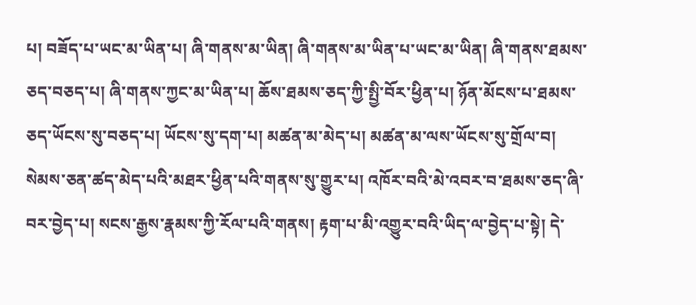པ། བཟོད་པ་ཡང་མ་ཡིན་པ། ཞི་གནས་མ་ཡིན། ཞི་གནས་མ་ཡིན་པ་ཡང་མ་ཡིན། ཞི་གནས་ཐམས་ཅད་བཅད་པ། ཞི་གནས་ཀྱང་མ་ཡིན་པ། ཆོས་ཐམས་ཅད་ཀྱི་སྤྱི་བོར་ཕྱིན་པ། ཉོན་མོངས་པ་ཐམས་ཅད་ཡོངས་སུ་བཅད་པ། ཡོངས་སུ་དག་པ། མཚན་མ་མེད་པ། མཚན་མ་ལས་ཡོངས་སུ་གྲོལ་བ། སེམས་ཅན་ཚད་མེད་པའི་མཐར་ཕྱིན་པའི་གནས་སུ་གྱུར་པ། འཁོར་བའི་མེ་འབར་བ་ཐམས་ཅད་ཞི་བར་བྱེད་པ། སངས་རྒྱས་རྣམས་ཀྱི་རོལ་པའི་གནས། རྟག་པ་མི་འགྱུར་བའི་ཡིད་ལ་བྱེད་པ་སྟེ། དེ་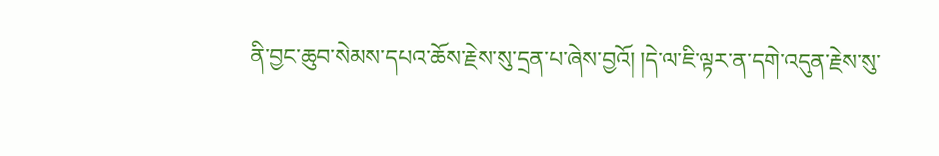ནི་བྱང་ཆུབ་སེམས་དཔའ་ཆོས་རྗེས་སུ་དྲན་པ་ཞེས་བྱའོ། །དེ་ལ་ཇི་ལྟར་ན་དགེ་འདུན་རྗེས་སུ་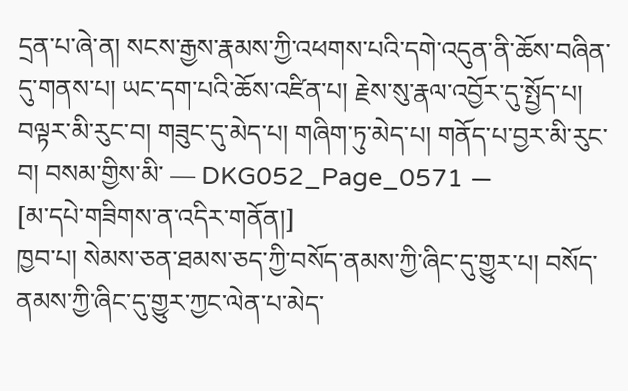དྲན་པ་ཞེ་ན། སངས་རྒྱས་རྣམས་ཀྱི་འཕགས་པའི་དགེ་འདུན་ནི་ཆོས་བཞིན་དུ་གནས་པ། ཡང་དག་པའི་ཆོས་འཛིན་པ། རྗེས་སུ་རྣལ་འབྱོར་དུ་སྤྱོད་པ། བལྟར་མི་རུང་བ། གཟུང་དུ་མེད་པ། གཞིག་ཏུ་མེད་པ། གནོད་པ་བྱར་མི་རུང་བ། བསམ་གྱིས་མི་ ― DKG052_Page_0571 ―
[མ་དཔེ་གཟིགས་ན་འདིར་གནོན།]
ཁྱབ་པ། སེམས་ཅན་ཐམས་ཅད་ཀྱི་བསོད་ནམས་ཀྱི་ཞིང་དུ་གྱུར་པ། བསོད་ནམས་ཀྱི་ཞིང་དུ་གྱུར་ཀྱང་ལེན་པ་མེད་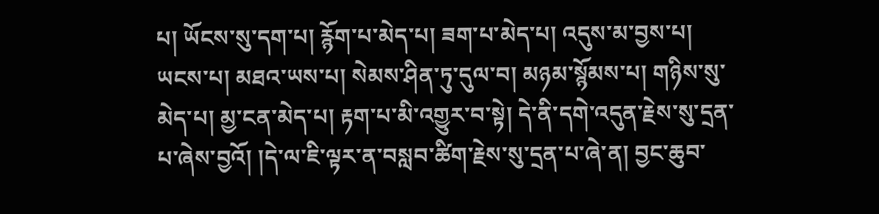པ། ཡོངས་སུ་དག་པ། རྙོག་པ་མེད་པ། ཟག་པ་མེད་པ། འདུས་མ་བྱས་པ། ཡངས་པ། མཐའ་ཡས་པ། སེམས་ཤིན་ཏུ་དུལ་བ། མཉམ་སྙོམས་པ། གཉིས་སུ་མེད་པ། མྱ་ངན་མེད་པ། རྟག་པ་མི་འགྱུར་བ་སྟེ། དེ་ནི་དགེ་འདུན་རྗེས་སུ་དྲན་པ་ཞེས་བྱའོ། །དེ་ལ་ཇི་ལྟར་ན་བསླབ་ཚིག་རྗེས་སུ་དྲན་པ་ཞེ་ན། བྱང་ཆུབ་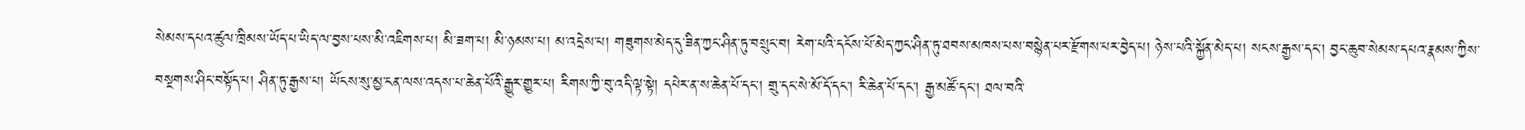སེམས་དཔའ་ཚུལ་ཁྲིམས་ཡོད་པ་ཡིད་ལ་བྱས་པས་མི་འཇིགས་པ། མི་ཟག་པ། མི་ཉམས་པ། མ་འདྲེས་པ། གཟུགས་མེད་དུ་ཟིན་ཀྱང་ཤིན་ཏུ་བསྲུང་བ། རེག་པའི་དངོས་པོ་མེད་ཀྱང་ཤིན་ཏུ་ཐབས་མཁས་པས་བསྙེན་པར་རྫོགས་པར་བྱེད་པ། ཉེས་པའི་སྐྱོན་མེད་པ། སངས་རྒྱས་དང་། བྱང་ཆུབ་སེམས་དཔའ་རྣམས་ཀྱིས་བསྔགས་ཤིང་བསྟོད་པ། ཤིན་ཏུ་རྒྱས་པ། ཡོངས་སུ་མྱ་ངན་ལས་འདས་པ་ཆེན་པོའི་རྒྱུར་གྱུར་པ། རིགས་ཀྱི་བུ་འདི་ལྟ་སྟེ། དཔེར་ན་ས་ཆེན་པོ་དང་། གྲུ་དང་སེ་མོ་དོ་དང་། རི་ཆེན་པོ་དང་། རྒྱ་མཚོ་དང་། ཐལ་བའི་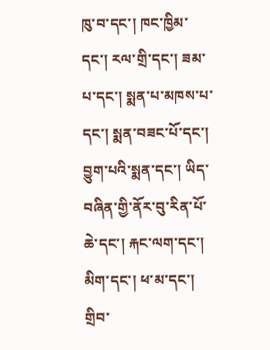ཁུ་བ་དང་། ཁང་ཁྱིམ་དང་། རལ་གྲི་དང་། ཟམ་པ་དང་། སྨན་པ་མཁས་པ་དང་། སྨན་བཟང་པོ་དང་། བྱུག་པའི་སྨན་དང་། ཡིད་བཞིན་གྱི་ནོར་བུ་རིན་པོ་ཆེ་དང་། རྐང་ལག་དང་། མིག་དང་། ཕ་མ་དང་། གྲིབ་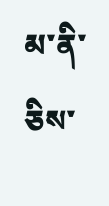མ་ནི་ཅིས་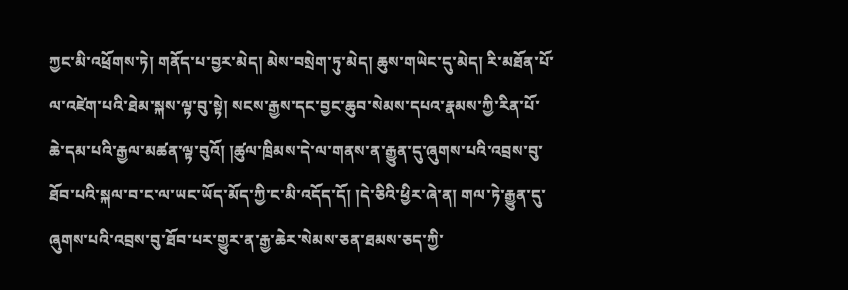ཀྱང་མི་འཕྲོགས་ཏེ། གནོད་པ་བྱར་མེད། མེས་བསྲེག་ཏུ་མེད། ཆུས་གཡེང་དུ་མེད། རི་མཐོན་པོ་ལ་འཛེག་པའི་ཐེམ་སྐས་ལྟ་བུ་སྟེ། སངས་རྒྱས་དང་བྱང་ཆུབ་སེམས་དཔའ་རྣམས་ཀྱི་རིན་པོ་ཆེ་དམ་པའི་རྒྱལ་མཚན་ལྟ་བུའོ། །ཚུལ་ཁྲིམས་དེ་ལ་གནས་ན་རྒྱུན་དུ་ཞུགས་པའི་འབྲས་བུ་ཐོབ་པའི་སྐལ་བ་ང་ལ་ཡང་ཡོད་མོད་ཀྱི་ང་མི་འདོད་དོ། །དེ་ཅིའི་ཕྱིར་ཞེ་ན། གལ་ཏེ་རྒྱུན་དུ་ཞུགས་པའི་འབྲས་བུ་ཐོབ་པར་གྱུར་ན་རྒྱ་ཆེར་སེམས་ཅན་ཐམས་ཅད་ཀྱི་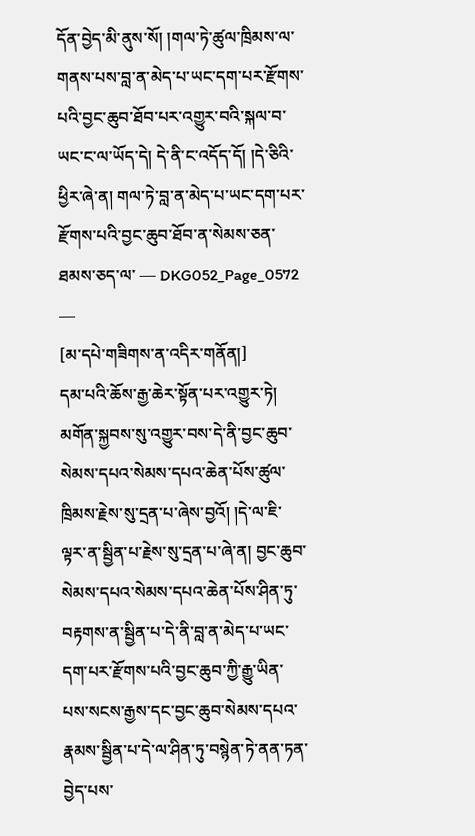དོན་བྱེད་མི་ནུས་སོ། །གལ་ཏེ་ཚུལ་ཁྲིམས་ལ་གནས་པས་བླ་ན་མེད་པ་ཡང་དག་པར་རྫོགས་པའི་བྱང་ཆུབ་ཐོབ་པར་འགྱུར་བའི་སྐལ་བ་ཡང་ང་ལ་ཡོད་དེ། དེ་ནི་ང་འདོད་དོ། །དེ་ཅིའི་ཕྱིར་ཞེ་ན། གལ་ཏེ་བླ་ན་མེད་པ་ཡང་དག་པར་རྫོགས་པའི་བྱང་ཆུབ་ཐོབ་ན་སེམས་ཅན་ཐམས་ཅད་ལ་ ― DKG052_Page_0572 ―
[མ་དཔེ་གཟིགས་ན་འདིར་གནོན།]
དམ་པའི་ཆོས་རྒྱ་ཆེར་སྟོན་པར་འགྱུར་ཏེ། མགོན་སྐྱབས་སུ་འགྱུར་བས་དེ་ནི་བྱང་ཆུབ་སེམས་དཔའ་སེམས་དཔའ་ཆེན་པོས་ཚུལ་ཁྲིམས་རྗེས་སུ་དྲན་པ་ཞེས་བྱའོ། །དེ་ལ་ཇི་ལྟར་ན་སྦྱིན་པ་རྗེས་སུ་དྲན་པ་ཞེ་ན། བྱང་ཆུབ་སེམས་དཔའ་སེམས་དཔའ་ཆེན་པོས་ཤིན་ཏུ་བརྟགས་ན་སྦྱིན་པ་དེ་ནི་བླ་ན་མེད་པ་ཡང་དག་པར་རྫོགས་པའི་བྱང་ཆུབ་ཀྱི་རྒྱུ་ཡིན་པས་སངས་རྒྱས་དང་བྱང་ཆུབ་སེམས་དཔའ་རྣམས་སྦྱིན་པ་དེ་ལ་ཤིན་ཏུ་བསྙེན་ཏེ་ནན་ཏན་བྱེད་པས་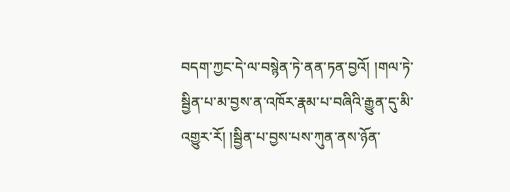བདག་ཀྱང་དེ་ལ་བསྙེན་ཏེ་ནན་ཏན་བྱའོ། །གལ་ཏེ་སྦྱིན་པ་མ་བྱས་ན་འཁོར་རྣམ་པ་བཞིའི་རྒྱུན་དུ་མི་འགྱུར་རོ། །སྦྱིན་པ་བྱས་པས་ཀུན་ནས་ཉོན་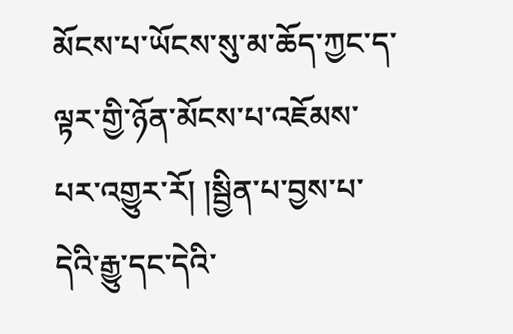མོངས་པ་ཡོངས་སུ་མ་ཆོད་ཀྱང་ད་ལྟར་གྱི་ཉོན་མོངས་པ་འཇོམས་པར་འགྱུར་རོ། །སྦྱིན་པ་བྱས་པ་དེའི་རྒྱུ་དང་དེའི་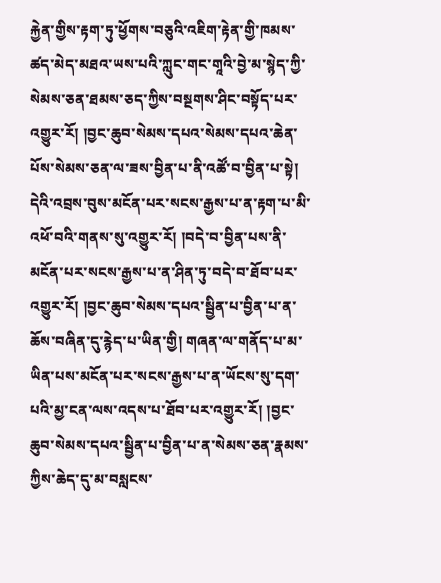རྐྱེན་གྱིས་རྟག་ཏུ་ཕྱོགས་བཅུའི་འཇིག་རྟེན་གྱི་ཁམས་ཚད་མེད་མཐའ་ཡས་པའི་ཀླུང་གང་གཱའི་བྱེ་མ་སྙེད་ཀྱི་སེམས་ཅན་ཐམས་ཅད་ཀྱིས་བསྔགས་ཤིང་བསྟོད་པར་འགྱུར་རོ། །བྱང་ཆུབ་སེམས་དཔའ་སེམས་དཔའ་ཆེན་པོས་སེམས་ཅན་ལ་ཟས་བྱིན་པ་ནི་འཚོ་བ་བྱིན་པ་སྟེ། དེའི་འབྲས་བུས་མངོན་པར་སངས་རྒྱས་པ་ན་རྟག་པ་མི་འཕོ་བའི་གནས་སུ་འགྱུར་རོ། །བདེ་བ་བྱིན་པས་ནི་མངོན་པར་སངས་རྒྱས་པ་ན་ཤིན་ཏུ་བདེ་བ་ཐོབ་པར་འགྱུར་རོ། །བྱང་ཆུབ་སེམས་དཔའ་སྦྱིན་པ་བྱིན་པ་ན་ཆོས་བཞིན་དུ་རྙེད་པ་ཡིན་གྱི། གཞན་ལ་གནོད་པ་མ་ཡིན་པས་མངོན་པར་སངས་རྒྱས་པ་ན་ཡོངས་སུ་དག་པའི་མྱ་ངན་ལས་འདས་པ་ཐོབ་པར་འགྱུར་རོ། །བྱང་ཆུབ་སེམས་དཔའ་སྦྱིན་པ་བྱིན་པ་ན་སེམས་ཅན་རྣམས་ཀྱིས་ཆེད་དུ་མ་བསླངས་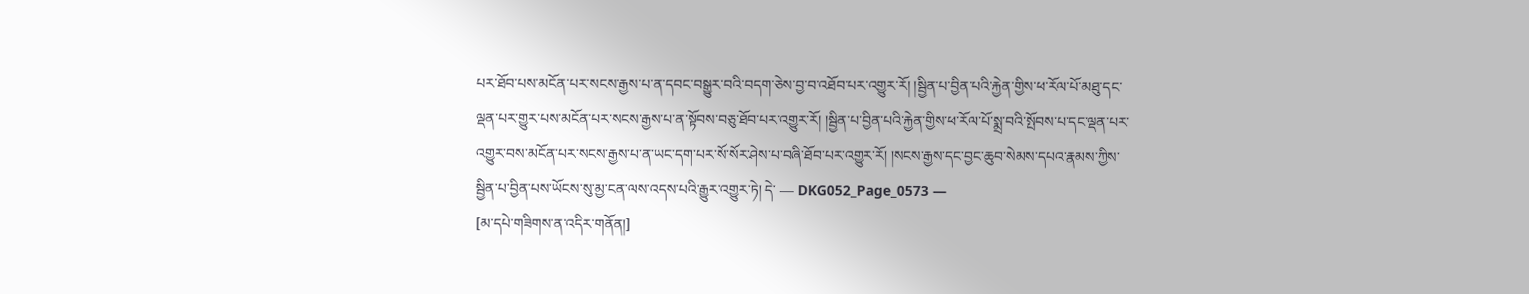པར་ཐོབ་པས་མངོན་པར་སངས་རྒྱས་པ་ན་དབང་བསྒྱུར་བའི་བདག་ཅེས་བྱ་བ་འཐོབ་པར་འགྱུར་རོ། །སྦྱིན་པ་བྱིན་པའི་རྐྱེན་གྱིས་ཕ་རོལ་པོ་མཐུ་དང་ལྡན་པར་གྱུར་པས་མངོན་པར་སངས་རྒྱས་པ་ན་སྟོབས་བཅུ་ཐོབ་པར་འགྱུར་རོ། །སྦྱིན་པ་བྱིན་པའི་རྐྱེན་གྱིས་ཕ་རོལ་པོ་སྨྲ་བའི་སྤོབས་པ་དང་ལྡན་པར་འགྱུར་བས་མངོན་པར་སངས་རྒྱས་པ་ན་ཡང་དག་པར་སོ་སོར་ཤེས་པ་བཞི་ཐོབ་པར་འགྱུར་རོ། །སངས་རྒྱས་དང་བྱང་ཆུབ་སེམས་དཔའ་རྣམས་ཀྱིས་སྦྱིན་པ་བྱིན་པས་ཡོངས་སུ་མྱ་ངན་ལས་འདས་པའི་རྒྱུར་འགྱུར་ཏེ། དེ་ ― DKG052_Page_0573 ―
[མ་དཔེ་གཟིགས་ན་འདིར་གནོན།]